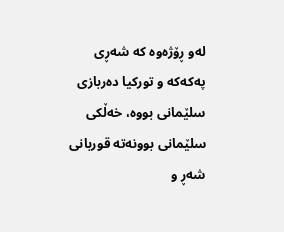لەو ڕۆژەوە کە شەڕی پەکەکە و تورکیا دەربازی سلێمانی بووە، خەڵکی سلێمانی بوونەتە قوربانی شەڕ و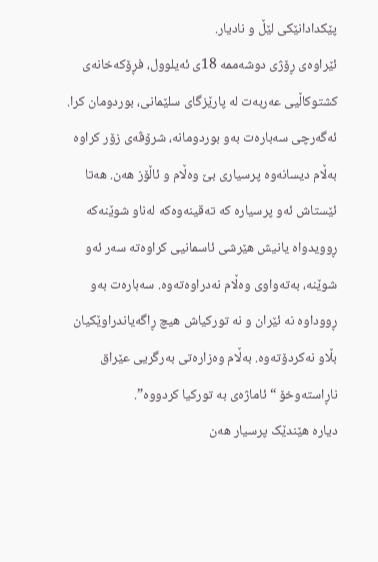پێکدادانێکی لێڵ و نادیار.
ئێراوەی ڕۆژی دوشەممە 18ی ئەیلوول، فڕۆکەخانەی کشتوکاڵیی عەربەت لە پارێزگای سلێمانی، بوردومان کرا. ئەگەرچی سەبارەت بەو بوردومانە، شرۆڤەی زۆر کراوە بەڵام دیسانەوە پرسیاری بێ وەڵام و ئاڵۆز هەن. هەتا ئێستاش ئەو پرسیارە کە تەقینەوەکە لەناو شوێنەکە ڕوویدواە یانیش هێرشی ئاسمانیی کراوەتە سەر ئەو شوێنە، بەتەواوی وەڵام نەدراوەتەوە. سەبارەت بەو ڕووداوە نە ئێران و نە تورکیاش هیچ ڕاگەیاندراوێکیان بڵاو نەکردۆتەوە. بەڵام وەزارەتی بەرگریی عێراق ناڕاستەوخۆ “ئاماژەی بە تورکیا کردووە”.
دیارە هێندێک پرسیار هەن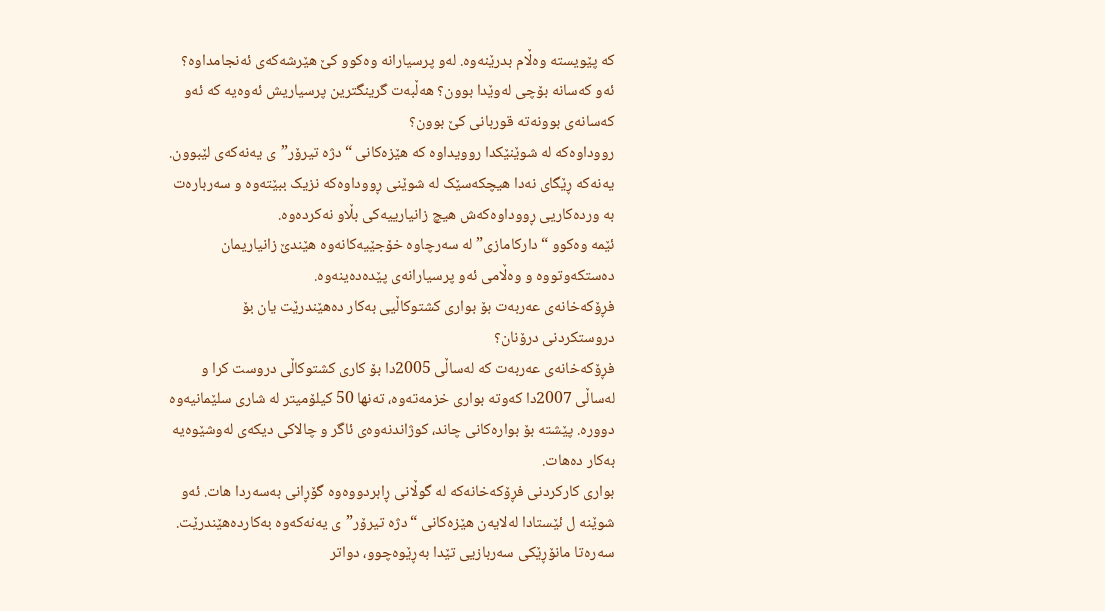کە پێویستە وەڵام بدرێنەوە. لەو پرسیارانە وەکوو کێ هێرشەکەی ئەنجامداوە؟ ئەو کەسانە بۆچی لەوێدا بوون؟ هەڵبەت گرینگترین پرسیاریش ئەوەیە کە ئەو کەسانەی بوونەتە قوربانی کێ بوون؟
رووداوەکە لە شوێنێکدا روویداوە کە هێزەکانی “دژە تیرۆر”ی یەنەکەی لێبوون. یەنەکە ڕێگای نەدا هیچکەسێک لە شوێنی ڕووداوەکە نزیک ببێتەوە و سەربارەت بە وردەکاریی ڕووداوەکەش هیچ زانیارییەکی بڵاو نەکردەوە.
ئێمە وەکوو “دارکامازی” لە سەرچاوە خۆجێیەکانەوە هێندێ زانیاریمان دەستکەوتووە و وەڵامی ئەو پرسیارانەی پێدەدەینەوە.
فڕۆکەخانەی عەربەت بۆ بواری کشتوکاڵیی بەکار دەهێندرێت یان بۆ دروستکردنی درۆنان؟
فڕۆکەخانەی عەربەت کە لەساڵی 2005دا بۆ کاری کشتوکاڵی دروست کرا و لەساڵی 2007دا کەوتە بواری خزمەتەوە، تەنها 50 کیلۆمیتر لە شاری سلێمانیەوە دوورە. پێشتە بۆ بوارەکانی چاند، کوژاندنەوەی ئاگر و چالاکی دیکەی لەوشێوەیە بەکار دەهات.
بواری کارکردنی فڕۆکەخانەکە لە گوڵانی ڕابردووەوە گۆڕانی بەسەردا هات. ئەو شوێنە ل ئێستادا لەلایەن هێزەکانی “دژە تیرۆر”ی یەنەکەوە بەکاردەهێندرێت. سەرەتا مانۆڕێکی سەربازیی تێدا بەڕێوەچوو، دواتر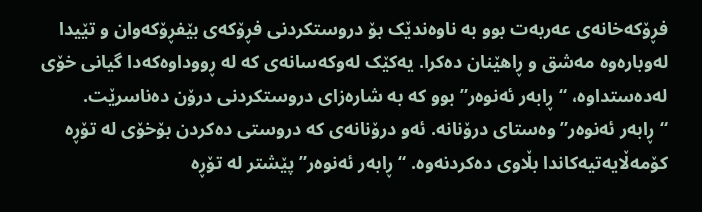فڕۆکەخانەی عەربەت بوو بە ناوەندێک بۆ دروستکردنی فڕۆکەی بێفڕۆکەوان و تێیدا لەوبارەوە مەشق و ڕاهێنان دەکرا. یەکێک لەوکەسانەی کە لە ڕووداوەکەدا گیانی خۆی لەدەستداوە، “ڕابەر ئەنوەر” بوو کە بە شارەزای دروستکردنی درۆن دەناسرێت.
“ڕابەر ئەنوەر” وەستای درۆنانە. ئەو درۆنانەی کە دروستی دەکردن بۆخۆی لە تۆڕە کۆمەڵایەتیەکاندا بڵاوی دەکردنەوە. “ڕابەر ئەنوەر” پێشتر لە تۆڕە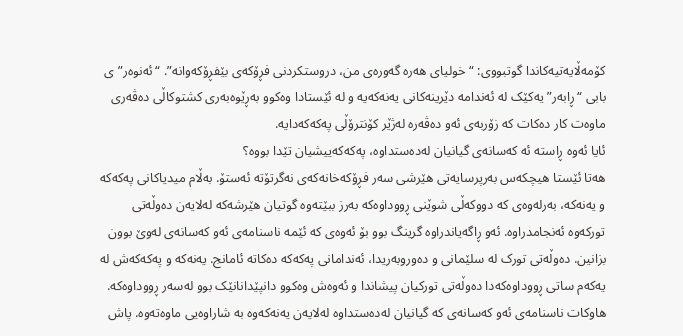کۆمەڵایەتیەکاندا گوتبووی: “خولیای هەرە گەورەی من، دروستکردنی فڕۆکەی بێفڕۆکەوانە”. “ئەنوەر”ی بابی “ڕابەر” یەکێک لە ئەندامە دێرینەکانی یەنەکەیە و لە ئێستادا وەکوو بەڕێوەبەری کشتوکاڵی دەڤەری ماوەت کار دەکات کە زۆربەی ئەو دەڤەرە لەژێر کۆنترۆڵی پەکەکەدایە.
ئایا ئەوە ڕاستە ئە کەسانەی گیانیان لەدەستداوە، پەکەکەییشیان تێدا بووە؟
هەتا ئێستا هیچکەس بەرپرسایەتی هێرشی سەر فڕۆکەخانەکەی نەگرتۆتە ئەستۆ. بەڵام میدیاکانی پەکەکە و یەنەکە، بەرلەوەی کە دووکەڵی شوێنی ڕووداوەکە بەرز ببێتەوە گوتیان هێرشەکە لەلایەن دەوڵەتی تورکەوە ئەنجامدراوە. ئەو ڕاگەیاندراوە گرینگ بوو بۆ ئەوەی کە ئێمە ناسنامەی ئەو کەسانەی لەوێ بوون بزانین. دەوڵەتی تورک لە سلێمانی و دەوروبەریدا، ئەندامانی پەکەکە دەکاتە ئامانج. یەنەکە و پەکەکەش لە یەکەم ساتی ڕووداوەکەدا دەوڵەتی تورکیان پیشاندا و ئەوەش وەکوو دانپێدانانێک بوو لەسەر ڕووداوەکە.
هاوکات ناسنامەی ئەو کەسانەی کە گیانیان لەدەستداوە لەلایەن یەنەکەوە بە شاراوەیی ماوەتەوە. پاش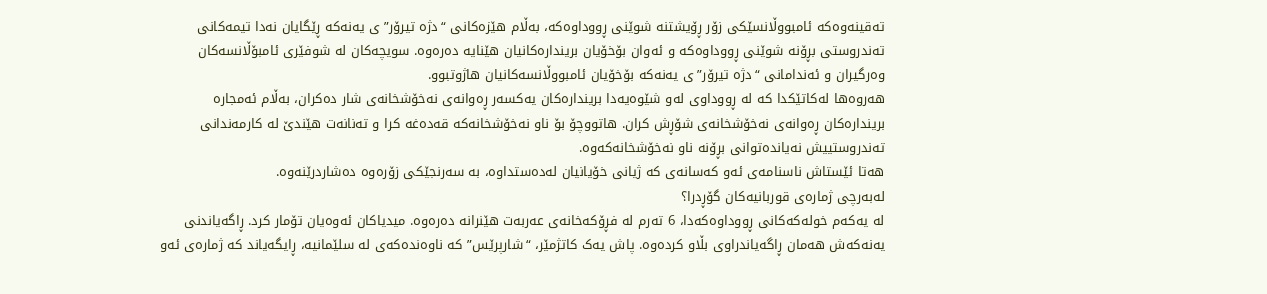تەقینەوەکە ئامبووڵانسێکی زۆر ڕۆیشتنە شوێنی ڕووداوەکە، بەڵام هێزەکانی “دژە تیرۆر”ی یەنەکە ڕێگایان نەدا تیمەکانی تەندروستی بڕۆنە شوێنی ڕووداوەکە و ئەوان بۆخۆیان بریندارەکانیان هێنایە دەرەوە. سویچەکان لە شوفێری ئامبۆڵانسەکان وەرگیران و ئەندامانی “دژە تیرۆر”ی یەنەکە بۆخۆیان ئامبووڵانسەکانیان هاژوتبوو.
هەروەها لەکاتێکدا کە لە ڕووداوی لەو شێوەیەدا بریندارەکان یەکسەر ڕەوانەی نەخۆشخانەی شار دەکران، بەڵام ئەمجارە بریندارەکان ڕەوانەی نەخۆشخانەی شۆڕش کران. هاتووچۆ بۆ ناو نەخۆشخانەکە قەدەغە کرا و تەنانەت هێندێ لە کارمەندانی تەندروستییش نەیاندەتوانی بڕۆنە ناو نەخۆشخانەکەوە.
هەتا ئێستاش ناسنامەی ئەو کەسانەی کە ژیانی خۆیانیان لەدەستداوە، بە سەرنجێکی زۆرەوە دەشاردرێنەوە.
لەبەرچی ژمارەی قوربانیەکان گۆڕدرا؟
لە یەکەم خولەکەکانی ڕووداوەکەدا، 6 تەرم لە فڕۆکەخانەی عەربەت هێنرانە دەرەوە. میدیاکان ئەوەیان تۆمار کرد. ڕاگەیاندنی یەنەکەش هەمان ڕاگەیاندراوی بڵاو کردەوە. پاش یەک کاتژمێر، “شارپرێس” کە ناوەندەکەی لە سلێمانیە، ڕایگەیاند کە ژمارەی ئەو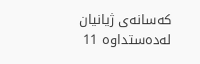کەسانەی ژیانیان لەدەستداوە 11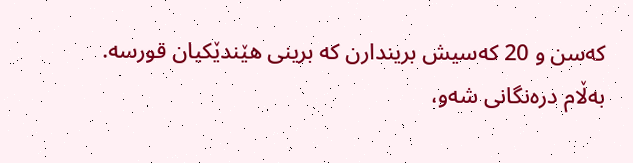کەسن و 20 کەسیش بریندارن کە برینی هێندێکیان قورسە.
بەڵام درەنگانی شەو،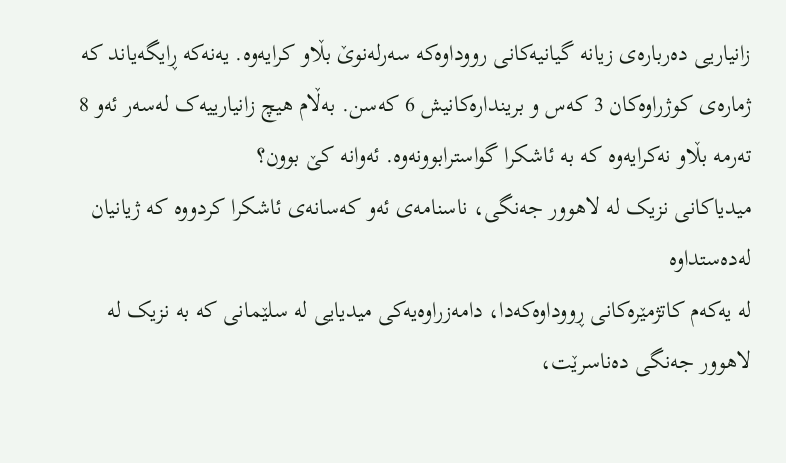زانیاریی دەربارەی زیانە گیانیەکانی رووداوەکە سەرلەنوێ بڵاو کرایەوە. یەنەکە ڕایگەیاند کە ژمارەی کوژراوەکان 3 کەس و بریندارەکانیش 6 کەسن. بەڵام هیچ زانیارییەک لەسەر ئەو 8 تەرمە بڵاو نەکرایەوە کە بە ئاشکرا گواسترابوونەوە. ئەوانە کێ بوون؟
میدیاکانی نزیک لە لاهوور جەنگی، ناسنامەی ئەو کەسانەی ئاشکرا کردووە کە ژیانیان لەدەستداوە
لە یەکەم کاتژمێرەکانی ڕووداوەکەدا، دامەزراوەیەکی میدیایی لە سلێمانی کە بە نزیک لە لاهوور جەنگی دەناسرێت،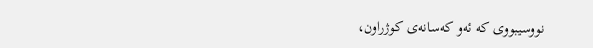نووسیبووی کە ئەو کەسانەی کوژراون،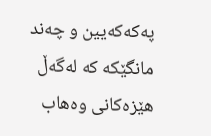پەکەکەیین و چەند مانگێکە کە لەگەڵ هێزەکانی وەهاب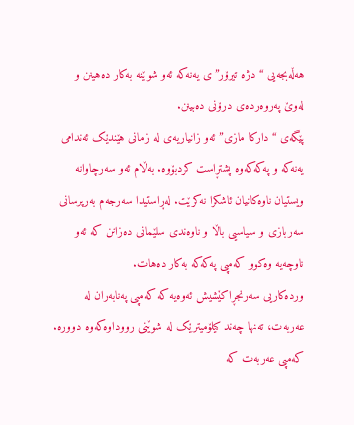هەڵەبجەیی “دژە تیرۆر”ی یەنەکە ئەو شوێنە بەکار دەهینن و لەوێ پەروەردەی درۆنی دەبینن.
پێگەی “دارکا مازی” ئەو زانیاریەی لە زمانی هێندێک ئەندامی یەنەکە و پەکەکەوە پشتڕاست کردبۆوە. بەڵام ئەو سەرچاوانە ویستیان ناوەکانیان ئاشکرا نەکرێت. لەڕاستیدا سەرجەم بەرپرسانی سەربازی و سیاسیی باڵا و ناوەندی سلێمانی دەزانن کە ئەو ناوچەیە وەکوو کەمپی پەکەکە بەکار دەهات.
وردەکاریی سەرنجڕاکێشیش ئەوەیە کە کەمپی پەنابەران لە عەربەت، تەنها چەند کیلۆمیترێک لە شوێنی رووداوەکەوە دوورە. کەمپی عەربەت کە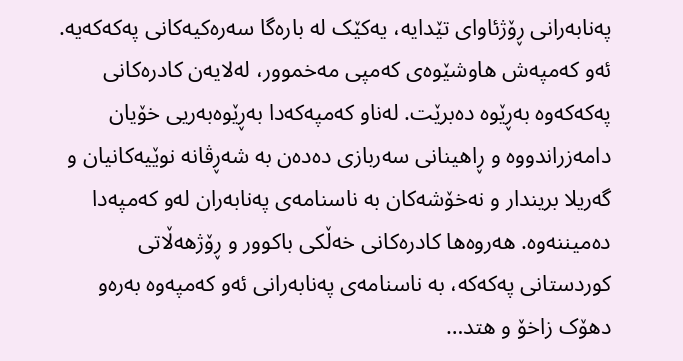پەنابەرانی ڕۆژئاوای تێدایە، یەکێک لە بارەگا سەرەکیەکانی پەکەکەیە. ئەو کەمپەش هاوشێوەی کەمپی مەخموور، لەلایەن کادرەکانی پەکەکەوە بەڕێوە دەبرێت. لەناو کەمپەکەدا بەڕێوەبەریی خۆیان دامەزراندووە و ڕاهینانی سەربازی دەدەن بە شەڕڤانە نوێیەکانیان و گەریلا بریندار و نەخۆشەکان بە ناسنامەی پەنابەران لەو کەمپەدا دەمیننەوە. هەروەها کادرەکانی خەڵکی باکوور و ڕۆژهەڵاتی کوردستانی پەکەکە، بە ناسنامەی پەنابەرانی ئەو کەمپەوە بەرەو دهۆک زاخۆ و هتد…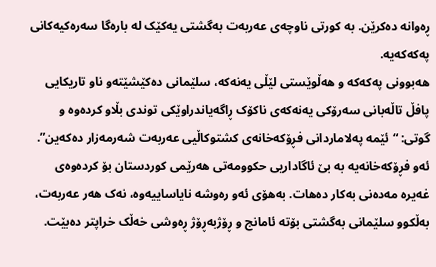ڕەوانە دەکرێن. بە کورتی ناوچەی عەربەت بەگشتی یەکێک لە بارەگا سەرەکیەکانی پەکەکەیە.
هەبوونی پەکەکە و هەڵوێستی لێڵی یەنەکە، سلێمانی دەکێشێتەو ناو تاریکایی
پافڵ تاڵەبانی سەرۆکی یەنەکەی ناکۆک ڕاگەیاندراوێکی توندی بڵاو کردەوە و گوتی: “ئێمە پەلاماردانی فڕۆکەخانەی کشتوکاڵیی عەربەت شەرمەزار دەکەین”. ئەو فڕۆکەخانەیە بە بێ ئاگاداریی حکوومەتی هەرێمی کوردستان بۆ کردەوەی غەیرە مەدەنی بەکار دەهات. بەهۆی ئەو رەوشە نایاساییەوە، نەک هەر عەربەت، بەڵکوو سلێمانی بەگشتی بۆتە ئامانج و ڕۆژبەڕۆژ ڕەوشی خەڵک خراپتر دەبێت.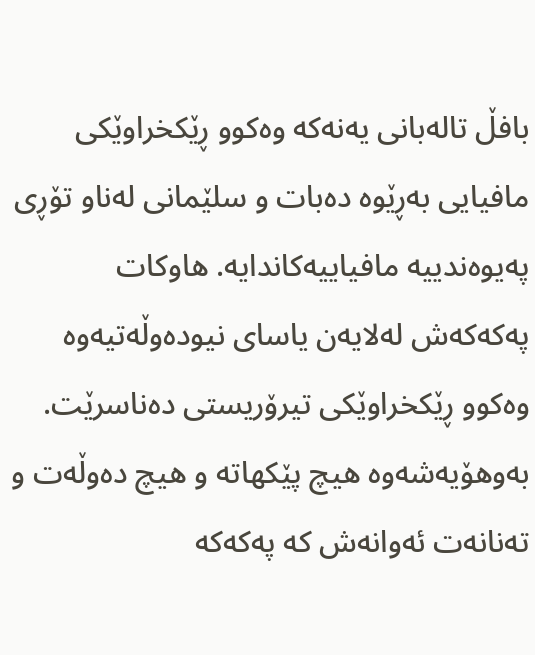بافڵ تالەبانی یەنەکە وەکوو ڕێکخراوێکی مافیایی بەڕێوە دەبات و سلێمانی لەناو تۆڕی پەیوەندییە مافیاییەکاندایە. هاوکات پەکەکەش لەلایەن یاسای نیودەوڵەتیەوە وەکوو ڕێکخراوێکی تیرۆریستی دەناسرێت. بەوهۆیەشەوە هیچ پێکهاتە و هیچ دەوڵەت و تەنانەت ئەوانەش کە پەکەکە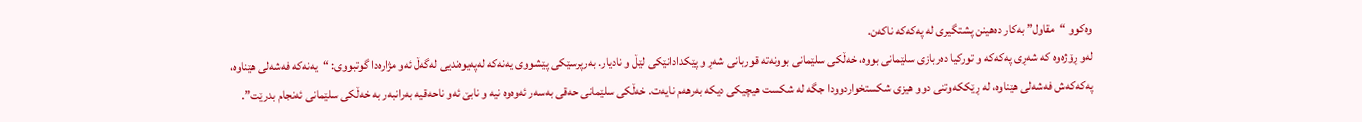وەکوو “مقاول” بەکار دەهینن پشتگیری لە پەکەکە ناکەن.
لەو ڕۆژەوە کە شەڕی پەکەکە و تورکیا دەربازی سلێمانی بووە، خەڵکی سلێمانی بوونەتە قوربانی شەڕ و پێکدادانێکی لێڵ و نادیار. بەرپرسێکی پێشووی یەنەکە لەپەیوەندیی لەگەڵ ئەو مژارەدا گوتبووی: “یەنەکە فەشەلی هێناوە، پەکەکەش فەشەلی هێناوە، لە ڕێککەوتنی دوو هیزی شکستخواردوودا جگە لە شکست هیچیکی دیکە بەرهەم نایەت. خەڵکی سلێمانی حەقی بەسەر ئەوەوە نیە و نابێ ئەو ناحەقیە بەرانبەر بە خەڵکی سلێمانی ئەنجام بدرێت”.